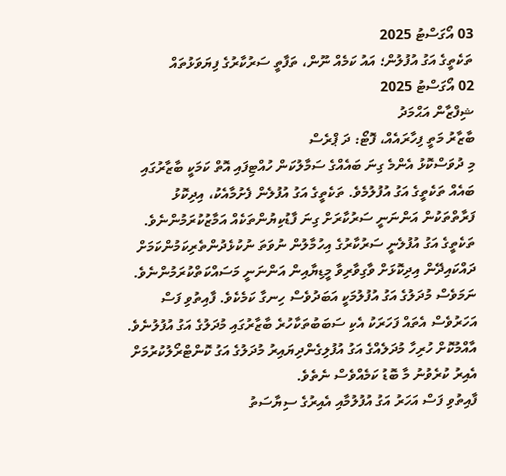03 އޯގަސްޓު 2025
ތަކެތީގެ އަގު އުފުލުން؛ އައު ކަމެއް ނޫން، ތަފާތީ ސަރުކާރުގެ ފިޔަވަޅުތައް
02 އޯގަސްޓު 2025
ޝިފްޒާން އަޙްމަދު
ބާޒާރު މަތީ ފިހާރައެއް، ފޮޓޯ: ދަ ޕްރެސް
މި ދުވަސްކޮޅު އެންމެ ގިނަ ބައެއްގެ ސަމާލުކަން ހުއްޓިފައި އޮތް ކަމަކީ ބާޒާރުގައި ބައެއް ތަކެތީގެ އަގު އުފުލުމެވެ. ތަކެތީގެ އަގު އުފުލެން ފެށުމާއެކު، އިދިކޮޅު ފަރާތްތަކުން އަންނަނީ ސަރުކާރަށް ގިނަ ފާޑުކިޔުންތަކެއް އަމާޒުކުރަމުންނެވެ. ތަކެތީގެ އަގު އުފުލެނީ ސަރުކާރުގެ އިހުމާލުން ނުވަތަ ނުކުޅެދުންތެރިކަމުންކަމަށް ދައްކައިދޭން އިދިކޮޅަށް ވާގިވާރިވާ މީޑިޔާއިން އަންނަނީ މަސައްކަތްކުރަމުންނެވެ.
ނަމަވެސް މުދަލުގެ އަގު އުފުލުމަކީ އަބަދުވެސް ހިނގާ ކަމެކެވެ. ފާއިތުވި ފަސް އަހަރުވެސް އެތައް ފަހަރަކު އެކި ސަބަބުތަކާހުރެ ބާޒާރުގައި މުދަލުގެ އަގު އުފުލުނެވެ. އާއްމުކޮށް ހުރިހާ މުދަލެއްގެ އަގު އުފުލިގެންދިޔައިރު މުދަލުގެ އަގު ކޮންޓްރޯލުކުރުމަށް އެއިރު ކުރެވުނު މާ ބޮޑު ކަމެއްވެސް ނެތެވެ.
ފާއިތުވި ފަސް އަހަރު އަގު އުފުލުމާއި އެއިރުގެ ސިޔާސަތު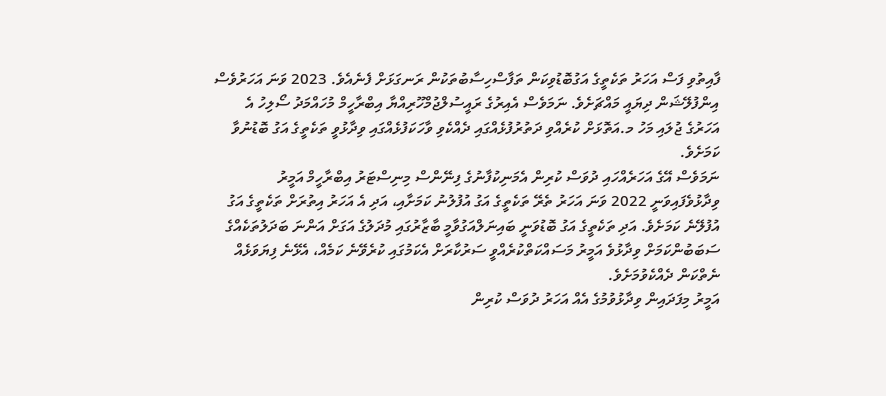ފާއިތުވި ފަސް އަހަރު ތަކެތީގެ އަގުބޮޑުވިކަން ތަފާސްހިސާބުތަކުން ރަނގަޅަށް ފެނެއެވެ. 2023 ވަނަ އަހަރުވެސް އިންފުލޭޝަން ދިޔައީ މައްޗަށެވެ. ނަމަވެސް އެއިރުގެ ރައީސުލްޖުމްހޫރިއްޔާ އިބްރާހީމް މުހައްމަދު ސޯލިހު އެ އަހަރުގެ ޖުލައި މަހު މ.އަތޮޅަށް ކުރެއްވި ދަތުރުފުޅެއްގައި ދެއްކެވި ވާހަކަފުޅެއްގައި ވިދާޅުވީ ތަކެތީގެ އަގު ބޮޑުނުވާ ކަމަށެވެ.
ނަމަވެސް އޭގެ އަހަރެއްހައި ދުވަސް ކުރިން އެމަނިކުފާނުގެ ފިނޭންސް މިނިސްޓަރު އިބްރާހީމް އަމީރު ވިދާޅުވެފައިވަނީ 2022 ވަނަ އަހަރު ތެރޭ ތަކެތީގެ އަގު އުފުލުނު ކަމަށާއި، އަދި އެ އަހަރު އިތުރަށް ތަކެތީގެ އަގު އުފުލޭނެ ކަމަށެވެ. އަދި ތަކެތީގެ އަގު ބޮޑުވަނީ ބައިނަލްއަގުވާމީ ބާޒާރުގައި މުދަލުގެ އަގަށް އަންނަ ބަދަލުތަކެއްގެ ސަބަބުންކަމަށް ވިދާޅުވެ އަމީރު މަސައްކަތްކުރެއްވީ ސަރުކާރަށް އެކަމުގައި ކުރެވޭނެ ކަމެއް، އެޅޭނެ ފިޔަވަޅެއް ނެތްކަން ދެއްކެވުމަށެވެ.
އަމީރު މިފަދައިން ވިދާޅުވުމުގެ އެއް އަހަރު ދުވަސް ކުރިން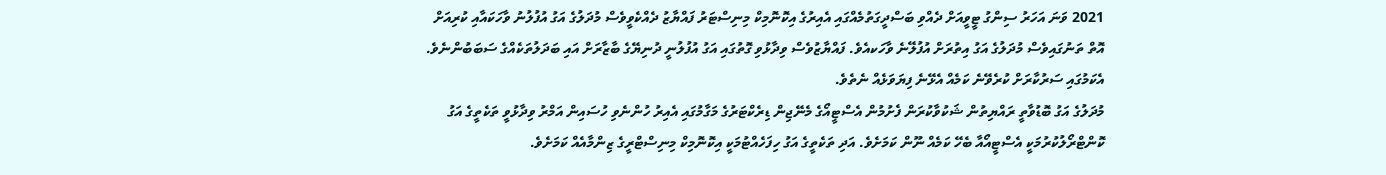2021 ވަނަ އަހަރު ސިންގު ޓީވީއަށް ދެއްވި ބަސްދީގަތުމެއްގައި އެއިރުގެ އިކޮނޮމިކް މިނިސްޓަރު ފައްޔާޒު ދެއްކެވީވެސް މުދަލުގެ އަގު އުފުލުނު ވާހަކައާއި ކުރިއަށް އޮތް ތަނުގައިވެސް މުދަލުގެ އަގު އިތުރަށް އުފުލޭނެ ވާހަކއެވެ. ފައްޔާޒުވެސް ވިދާޅުވި ގޮތުގައި އަގު އުފުލުނީ ދުނިޔޭގެ ބާޒާރަށް އައި ބަދަލުތަކެއްގެ ސަބަބުންނެވެ. އެކަމުގައި ސަރުކާރަށް ކުރެވޭނެ ކަމެއް އެޅޭނެ ފިޔަވަޅެއް ނެތެވެ.
މުދަލުގެ އަގު ބޮޑުވާތީ ރައްޔިތުން ޝަކުވާކުރަން ފެށުމުން އެސްޓީއޯގެ މެނޭޖިން ޑިރެކްޓަރުގެ މަގާމުގައި އެއިރު ހުންނެވި ހުސައިން އަމްރު ވިދާޅުވީ ތަކެތީގެ އަގު ކޮންޓްރޯލުކުރުމަކީ އެސްޓީއޯއާ ބެހޭ ކަމެއް ނޫން ކަމަށެވެ. އަދި ތަކެތީގެ އަގު ހިފަހެއްޓުމަކީ އިކޮނޮމިކް މިނިސްޓްރީގެ ޒިންމާއެއް ކަމަށެވެ.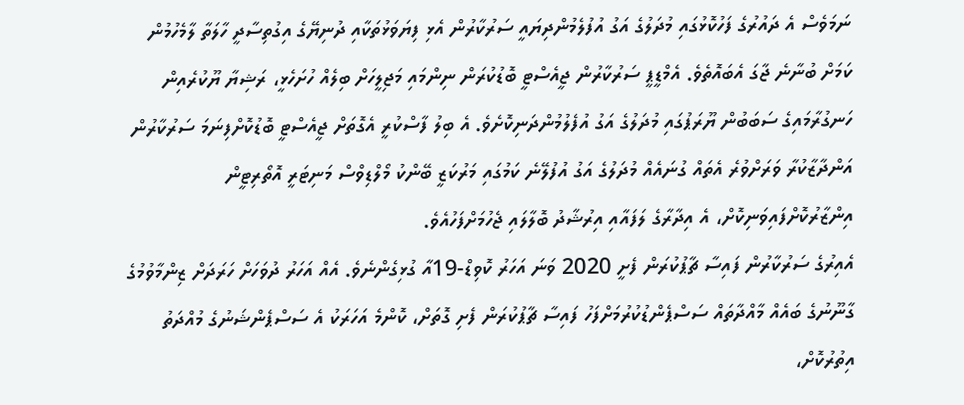ނަމަވެސް އެ ދައުރުގެ ފަހުކޮޅުގައި މުދަލުގެ އަގު އުފުލެމުންދިޔައީ ސަރުކާރުން އެޅި ފިޔަވަޅުތަކާއި ދުނިޔޭގެ އިގުތިސާދީ ހާލަތާ ލާމެހުމުން ކަމަށް ބުނާނެ ޖާގަ އެބައޮތެވެ. އެމްޑީޕީ ސަރުކާރުން ޖީއެސްޓީ ބޮޑުކުރަން ނިންމައި މަޖިލީހަށް ބިލެއް ހުށަހެޅީ، ރަޝިޔާ ޔޫކުރެއިން ހަނގުރާމައިގެ ސަބަބުން ޔޫރަޕުގައި މުދަލުގެ އަގު އުފެލުމުންދަނިކޮށެވެ. އެ ބިލު ފާސްކުރީ އެގޮތަށް ޖީއެސްޓީ ބޮޑުކޮށްފިނަމަ ސަރުކާރުން އަންދާޒާކުރާ ވަރަށްވުރެ އެތައް ގުނައެއް މުދަލުގެ އަގު އުފުލޭނެ ކަމުގައި މަރުކަޒީ ބޭންކު މޯލްޑިވްސް މަނިޓަރީ އޮތޯރިޓީން އިންޒާރުކޮށްފައިވަނިކޮށް، އެ އިދާރާގެ ލަފައާއި އިރުޝާދު ބޮލާލައި ޖެހުމަށްފަހުއެވެ.
އެއިރުގެ ސަރުކާރުން ފައިސާ ޗާޕުކުރަން ފެށީ 2020 ވަނަ އަހަރު ކޮވިޑް-19އާ ގުޅިގެންނެވެ. އެއް އަހަރު ދުވަހަށް ހަރަދަށް ޒިންމާވުމުގެ ގާނޫނުގެ ބައެއް މާއްދާތައް ސަސްޕެންޑުކުރުމަށްފަހު ފައިސާ ޗާޕުކުރަން ފެށި ގޮތަށް، ކޮންމެ އަހަރަކު އެ ސަސްޕެންޝަނުގެ މުއްދަތު އިތުރުކޮށް،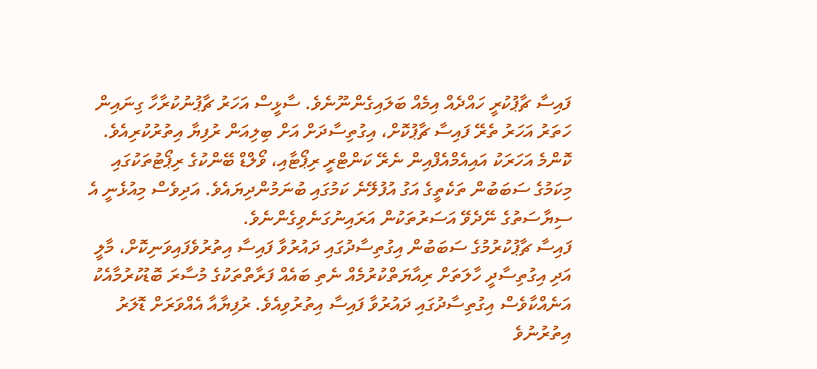ފައިސާ ޗާޕުކުރީ ހައްދެއް އިމެއް ބަލައިގެންނޫނެވެ. ސާޅީސް އަހަރު ޗާޕުނުކުރާހާ ގިނައިން ހަތަރު އަހަރު ތެރޭ ފައިސާ ޗާޕުކޮށް، އިގުތިސާދަށް އަށް ބިލިއަން ރުފިޔާ އިތުރުކުރިއެވެ. ކޮންމެ އަހަރަކު އައިއެމްއެފްއިން ނެރޭ ކަންޓްރީ ރިޕޯޓާއި، ވޯލްޑް ބޭންކުގެ ރިޕޯޓުތަކުގައި މިކަމުގެ ސަބަބުން ތަކެތީގެ އަގު އުފުލޭނެ ކަމުގައި ބުނަމުންދިޔައެވެ. އަދިވެސް މިއުޅެނީ އެ ސިޔާސަތުގެ ނޭދެވޭ އަސަރުތަކުން އަރައިނުގަނެވިގެންނެވެ.
ފައިސާ ޗާޕުކުރުމުގެ ސަބަބުން އިގުތިސާދުގައި ދައުރުވާ ފައިސާ އިތުރުވެފައިވަނިކޮށް، މާލީ އަދި އިގުތިސާދީ ހާލަތަށް ރިއާޔަތްކުރުމެއް ނެތި ބައެއް ފަރާތްތަކުގެ މުސާރަ ބޮޑުކުރުމާއެކު އަނެއްކާވެސް އިގުތިސާދުގައި ދައުރުވާ ފައިސާ އިތުރުވިއެވެ. ރުފިޔާއާ އެއްވަރަށް ޑޮލަރު އިތުރުނުވެ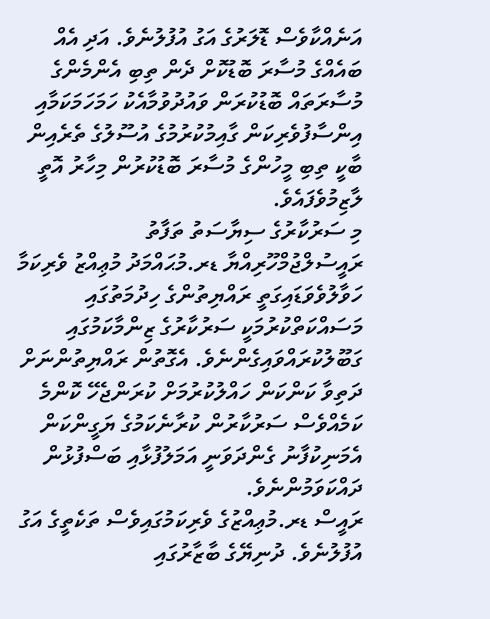އަނެއްކާވެސް ޑޮލަރުގެ އަގު އުފުލުނެވެ. އަދި އެއް ބައެއްގެ މުސާރަ ބޮޑުކޮށް ދެން ތިބި އެންމެންގެ މުސާރަތައް ބޮޑުކުރަން ވައުދުވުމާއެކު ހަމަހަމަކަމާއި އިންސާފުވެރިކަން ގާއިމުކުރުމުގެ އުސޫލުގެ ތެރެއިން ބާކީ ތިބި މީހުންގެ މުސާރަ ބޮޑުކުރުން މިހާރު އޮތީ ލާޒިމުވެފައެވެ.
މި ސަރުކާރުގެ ސިޔާސަތު ތަފާތު
ރައީސުލްޖުމްހޫރިއްޔާ ޑރ.މުޙައްމަދު މުޢިއްޒު ވެރިކަމާ ހަވާލުވެވަޑައިގަތީ ރައްޔިތުންގެ ހިދުމަތުގައި މަސައްކަތްކުރުމަކީ ސަރުކާރުގެ ޒިންމާކަމުގައި ގަބޫލުކުރައްވައިގެންނެވެ. އެގޮތުން ރައްޔިތުންނަށް ދަތިވާ ކަންކަން ހައްލުކުރުމަށް ކުރަންޖެހޭ ކޮންމެ ކަމެއްވެސް ސަރުކާރުން ކުރާނެކަމުގެ ޔަގީންކަން އެމަނިކުފާނު ގެންދަވަނީ އަމަލުފުޅާއި ބަސްފުޅުން ދައްކަވަމުންނެވެ.
ރައީސް ޑރ.މުޢިއްޒުގެ ވެރިކަމުގައިވެސް ތަކެތީގެ އަގު އުފުލުނެވެ. ދުނިޔޭގެ ބާޒާރުގައި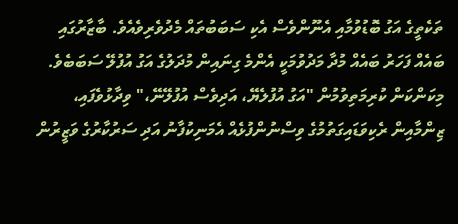ތަކެތީގެ އަގު ބޮޑުވުމާއި އެނޫންވެސް އެކި ސަބަބުތައް މެދުވެރިވެއެވެ. ބާޒާރުގައި ބައެއް ފަހަރު ބައެއް މުދާ މަދުވުމަކީ އެންމެ ގިނައިން މުދަލުގެ އަގު އުފުލޭ ސަބަބެވެ. މިކަންކަން ކުރިމަތިވުމުން "އަގު އުފުލެޔޭ، އަދިވެސް އުފުލޭނޭ،" ވިދާޅުވެފައި، ޒިންމާއިން ރެކިވަޑައިގަތުމުގެ ވިސްނުންފުޅެއް އެމަނިކުފާނު އަދި ސަރުކާރުގެ ވަޒީރުން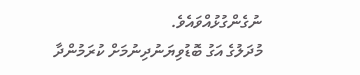ނުގެންގުޅުއްވައެވެ.
މުދަލުގެ އަގު ބޮޑުވިޔަނުދިނުމަށް ކުރަމުންދާ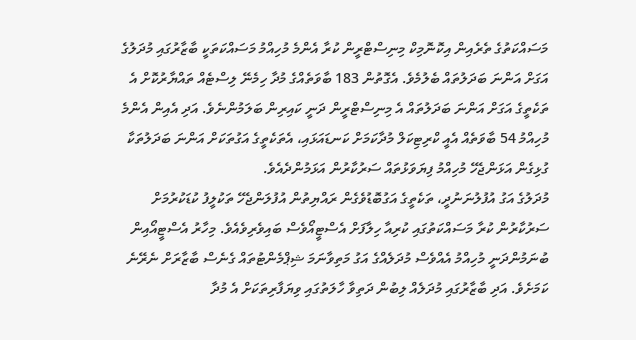މަސައްކަތުގެ ތެރެއިން އިކޮނޮމިކް މިނިސްޓްރީން ކުރާ އެންމެ މުހިއްމު މަސައްކަތަކީ ބާޒާރުގައި މުދަލުގެ އަގަށް އަންނަ ބަދަލުތައް ބެލުމެވެ. އެގޮތުން 183 ބާވަތެއްގެ މުދާ ހިމެނޭ ލިސްޓެއް ތައްޔާރުކޮށް އެ ތަކެތީގެ އަގަށް އަންނަ ބަދަލުތައް އެ މިނިސްޓްރީން ދަނީ ކައިރިން ބަލަމުންނެވެ. އަދި އެއިން އެންމެ މުހިއްމު 54 ބާވަތެއް އެއީ ކްރިޓިކަލް މުދާކަމަށް ކަނޑައަޅައި، އެތަކެތީގެ އަގުތަކަށް އަންނަ ބަދަލުތަކާ ގުޅިގެން އަޅަންޖެހޭ މުހިއްމު ފިޔަވަޅުތައް ސަރުކާރުން އަޅަމުންދެއެވެ.
މުދަލުގެ އަގު އުފުލުނަނުދީ، ތަކެތީގެ އަގުބޮޑުވެގެން ރައްޔިތުން އުފުލަންޖެހޭ ތަކުލީފު ކުޑަކުރުމަށް ސަރުކާރުން ކުރާ މަސައްކަތުގައި ކުރިއާ ހިލާފަށް އެސްޓީއޯވެސް ބައިވެރިވެއެވެ. މިހާރު އެސްޓީއޯއިން ބުނަމުންދަނީ މުހިއްމު އެއްވެސް މުދަލެއްގެ އަގު މަތިވާނަމަ ޝިޕްމެންޓުތައް ގެނެސް ބާޒާރަށް ނެރޭނެ ކަމަށެވެ. އަދި ބާޒާރުގައި މުދަލެއް ލިބުން ދަތިވާ ހާލަތުގައި ވިޔަފާރިތަކަށް އެ މުދާ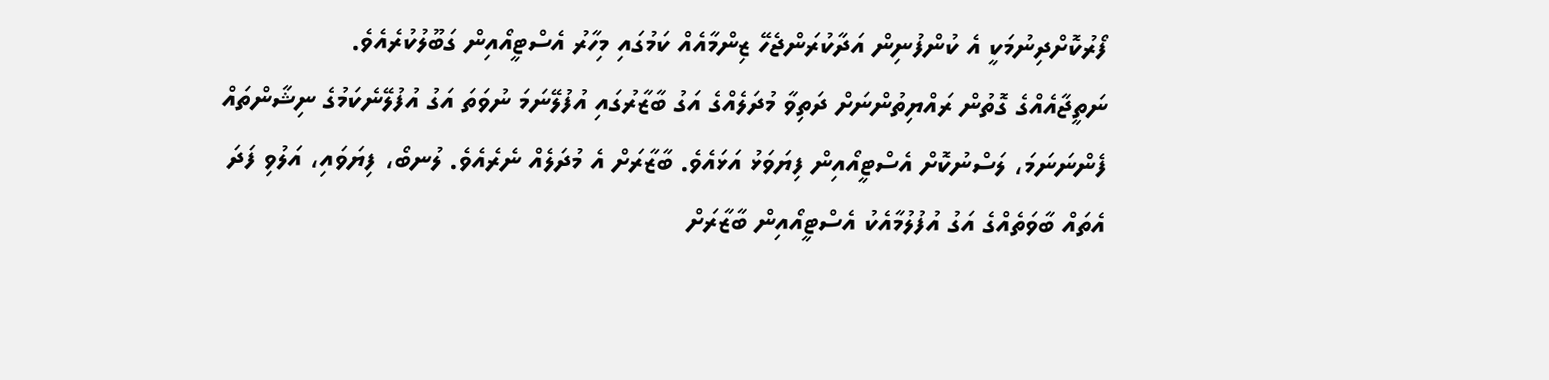ފޯރުކޮށްދިނުމަކީ އެ ކުންފުނިން އަދާކުރަންޖެހޭ ޒިންމާއެއް ކަމުގައި މިހާރު އެސްޓީއޯއިން ގަބޫލުކުރެއެވެ.
ނަތީޖާއެއްގެ ގޮތުން ރައްޔިތުންނަށް ދަތިވާ މުދަލެއްގެ އަގު ބާޒާރުގައި އުފުލޭނަމަ ނުވަތަ އަގު އުފުލޭނެކަމުގެ ނިޝާންތައް ފެންނަނަމަ، ލަސްނުކޮށް އެސްޓީއޯއިން ފިޔަވަޅު އަޅައެވެ. ބާޒާރަށް އެ މުދަލެއް ނެރެއެވެ. ލުނބޯ، ފިޔަވައި، އަލުވި ފަދަ އެތައް ބާވަތެއްގެ އަގު އުފުލުމާއެކު އެސްޓީއޯއިން ބާޒާރަށް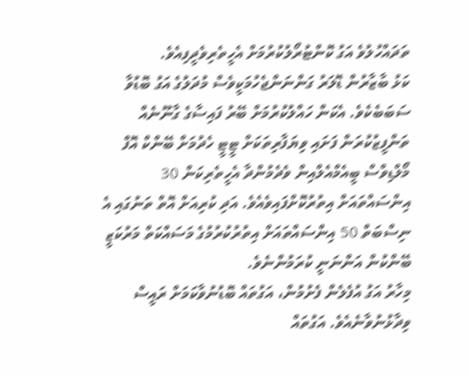ތަދައްހުލުވެ އަގު ކޮންޓުރޯލުކުރުމަށް އެހީތެރިވެދީފިއެވެ.
ކަޅު ބާޒާރުން ޑޮލަރު ގަންނަންޖެހުމަކީވެސް މުދަލުގެ އަގު ބޮޑުވާ ސަބަބެކެވެ. އެކަން ހައްލުކުރުމަށް ބޭރު ފައިސާގެ ގާނޫނެއް ތަންފީޒުކުރަން ފަށައި ވިޔަފާރިތަކަށް ޓީޓީ ހެދުމަށް ބޭންކް އޮފް މޯލްޑިވްސް ބީއެމްއެލްއިން ވެދެމުންދާ އެހީތެރިކަން 30 އިންސައްތައަށް އިތުރުކޮށްފައިވެއެވެ. އަދި ކުރިއަށް އޮތް ތަނުގައި އެ ނިސްބަތް 50 އިންސައްތައަށް އިތުރުކުރުމުގެ މަސައްކަތް މަރުކަޒީ ބޭންކުން އަންނަނީ ކުރަމުންނެވެ.
މިހާރު އަގު އުފެލެން ފެށުމުން، އަގުތައް ބޮޑުނުވާކަމަށް ރައީސް ވިދާޅުނުވާނެއެވެ. އަގުތައް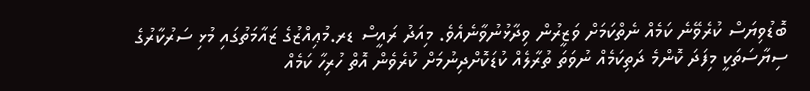ބޮޑުވިޔަސް ކުރެވޭނެ ކަމެއް ނެތްކަމަށް ވަޒީރުން ވިދާޅުނުވާނެއެވެ. މިއަދު ރައީސް ޑރ.މުޢިއްޒުގެ ޒައާމަތުގައި މުޅި ސަރުކާރުގެ ސިޔާސަތަކީ މިފަދަ ކޮންމެ ދަތިކަމެއް ނުވަތަ ތުރާލެއް ކުޑަކޮށްދިނުމަށް ކުރެވެން އޮތް ހުރިހާ ކަމެއް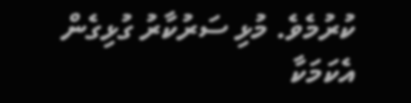ކުރުމެވެ. މުޅި ސަރުކާރު ގުޅިގެން އެކަމަކާ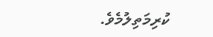ކުރިމަތިލުމެވެ.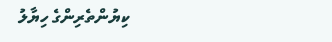ކިޔުންތެރިންގެ ހިޔާލު